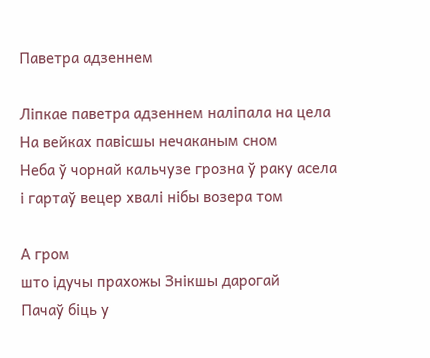Паветра адзеннем

Ліпкае паветра адзеннем наліпала на цела
На вейках павісшы нечаканым сном
Неба ў чорнай кальчузе грозна ў раку асела
і гартаў вецер хвалі нібы возера том

А гром
што ідучы прахожы Знікшы дарогай
Пачаў біць у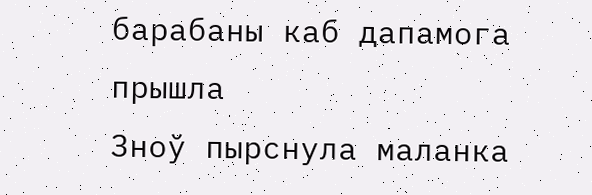барабаны каб дапамога прышла
Зноў пырснула маланка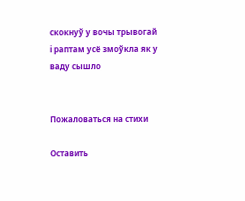скокнуў у вочы трывогай
і раптам усё змоўкла як у ваду сышло


Пожаловаться на стихи

Оставить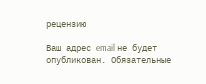рецензию

Ваш адрес email не будет опубликован. Обязательные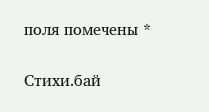поля помечены *

Стихи.бай